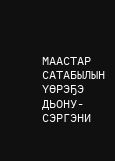МААСТАР САТАБЫЛЫН ҮӨРЭҔЭ ДЬОНУ-СЭРГЭНИ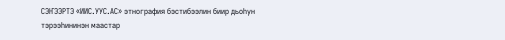СЭҤЭЭРТЭ «ИИС.УУС.АС» этнография бэстибээлин биир дьоһун тэрээһининэн маастар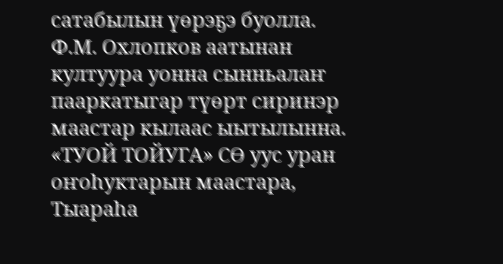сатабылын үөрэҕэ буолла. Ф.М. Охлопков аатынан култуура уонна сынньалаҥ пааркатыгар түөрт сиринэр маастар кылаас ыытылынна.
«ТУОЙ ТОЙУГА» СӨ уус уран оҥоһуктарын маастара, Тыараһа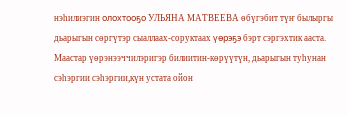нэһилиэгин олохтооҕо УЛЬЯНА МАТВЕЕВА өбүгэбит түҥ былыргы дьарыгын сөргүтэр сыаллаах-соруктаах үөрэҕэ бэрт сэргэхтик ааста. Маастар үөрэнээччилэригэр билиитин-көрүүтүн, дьарыгын туһунан сэһэргии сэһэргии,күн устата ойон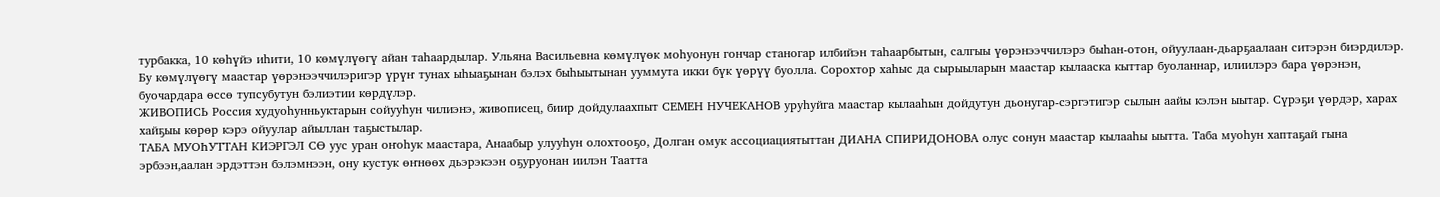турбакка, 10 көһүйэ иһити, 10 көмүлүөгү айан таһаардылар. Ульяна Васильевна көмүлүөк моһуонун гончар станогар илбийэн таһаарбытын, салгыы үөрэнээччилэрэ быһан-отон, ойуулаан-дьарҕаалаан ситэрэн биэрдилэр. Бу көмүлүөгү маастар үөрэнээччилэригэр үрүҥ тунах ыһыаҕынан бэлэх быһыытынан ууммута икки бүк үөрүү буолла. Сорохтор хаһыс да сырыыларын маастар кылааска кыттар буоланнар, илиилэрэ бара үөрэнэн, буочардара өссө тупсубутун бэлиэтии көрдүлэр.
ЖИВОПИСЬ Россия худуоһунньуктарын сойууһун чилиэнэ, живописец, биир дойдулаахпыт СЕМЕН НУЧЕКАНОВ уруһуйга маастар кылааһын дойдутун дьонугар-сэргэтигэр сылын аайы кэлэн ыытар. Сүрэҕи үөрдэр, харах хайҕыы көрөр кэрэ ойуулар айыллан таҕыстылар.
ТАБА МУОҺУТТАН КИЭРГЭЛ СӨ уус уран оҥоһук маастара, Анаабыр улууһун олохтооҕо, Долган омук ассоциациятыттан ДИАНА СПИРИДОНОВА олус сонун маастар кылааһы ыытта. Таба муоһун хаптаҕай гына эрбээн,аалан эрдэттэн бэлэмнээн, ону кустук өҥнөөх дьэрэкээн оҕуруонан иилэн Таатта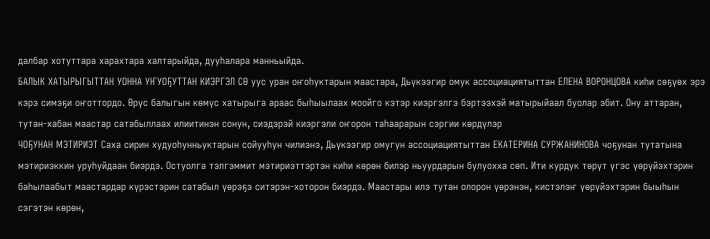далбар хотуттара харахтара халтарыйда, дууһалара манньыйда.
БАЛЫК ХАТЫРЫГЫТТАН УОННА УҤУОҔУТТАН КИЭРГЭЛ СӨ уус уран оҥоһуктарын маастара, Дьүкээгир омук ассоциациятыттан ЕЛЕНА ВОРОНЦОВА киһи сөҕүөх эрэ кэрэ симэҕи оҥоттордо. Өрүс балыгын көмүс хатырыга араас быһыылаах моойго кэтэр киэргэлгэ бэртээхэй матырыйаал буолар эбит. Ону аттаран, тутан-хабан маастар сатабыллаах илиитинэн сонун, сиэдэрэй киэргэли оҥорон таһаарарын сэргии көрдүлэр
ЧОҔУНАН МЭТИРИЭТ Саха сирин худуоһунньуктарын сойууһун чилиэнэ, Дьүкээгир омугун ассоциациятыттан ЕКАТЕРИНА СУРЖАНИНОВА чоҕунан тутатына мэтириэккин уруһуйдаан биэрдэ. Остуолга тэлгэммит мэтириэттэртэн киһи көрөн билэр ньуурдарын булуохха сөп. Ити курдук төрүт үгэс үөрүйэхтэрин баһылаабыт маастардар күрэстэрин сатабыл үөрэҕэ ситэрэн-хоторон биэрдэ. Маастары илэ тутан олорон үөрэнэн, кистэлэҥ үөрүйэхтэрин быыһын сэгэтэн көрөн,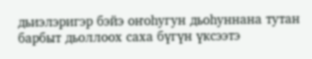дьиэлэригэр бэйэ оҥоһугун дьоһуннана тутан барбыт дьоллоох саха бүгүн үксээтэ